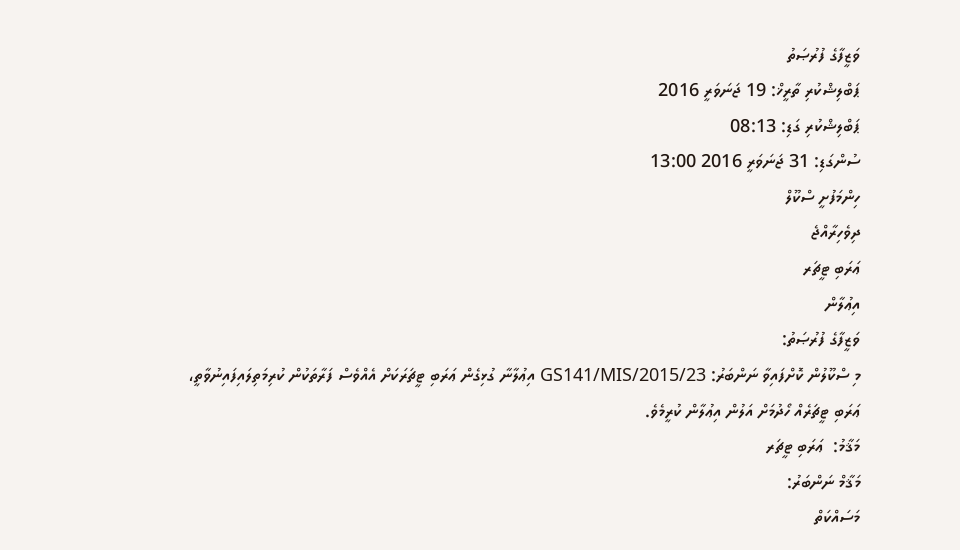ވަޒީފާގެ ފުރުޞަތު
ޕަބްލިޝްކުރި ތާރީޚް: 19 ޖަނަވަރީ 2016
ޕަބްލިޝްކުރި ގަޑި: 08:13
ސުންގަޑި: 31 ޖަނަވަރީ 2016 13:00
ހިންމަފުށީ ސްކޫލް
ދިވެހިރާއްޖެ
ޢަރަބި ޓީޗަރ
އިޢުލާން
ވަޒީފާގެ ފުރުޞަތު:
މި ސްކޫލުން ކޮށްފައިވާ ނަންބަރު: GS141/MIS/2015/23 އިޢުލާނާ ގުޅިގެން ޢަރަބި ޓީޗަރަކަށް އެއްވެސް ފަރާތަކުން ކުރިމަތިލައިފައިނުވާތީ، ޢަރަބި ޓީޗަރެއް ހޯދުމަށް އަލުން އިޢުލާން ކުރީމެވެ.
މަޤާމު:  ޢަރަބި ޓީޗަރ
މަޤާމް ނަންބަރު:
މަސައްކަތް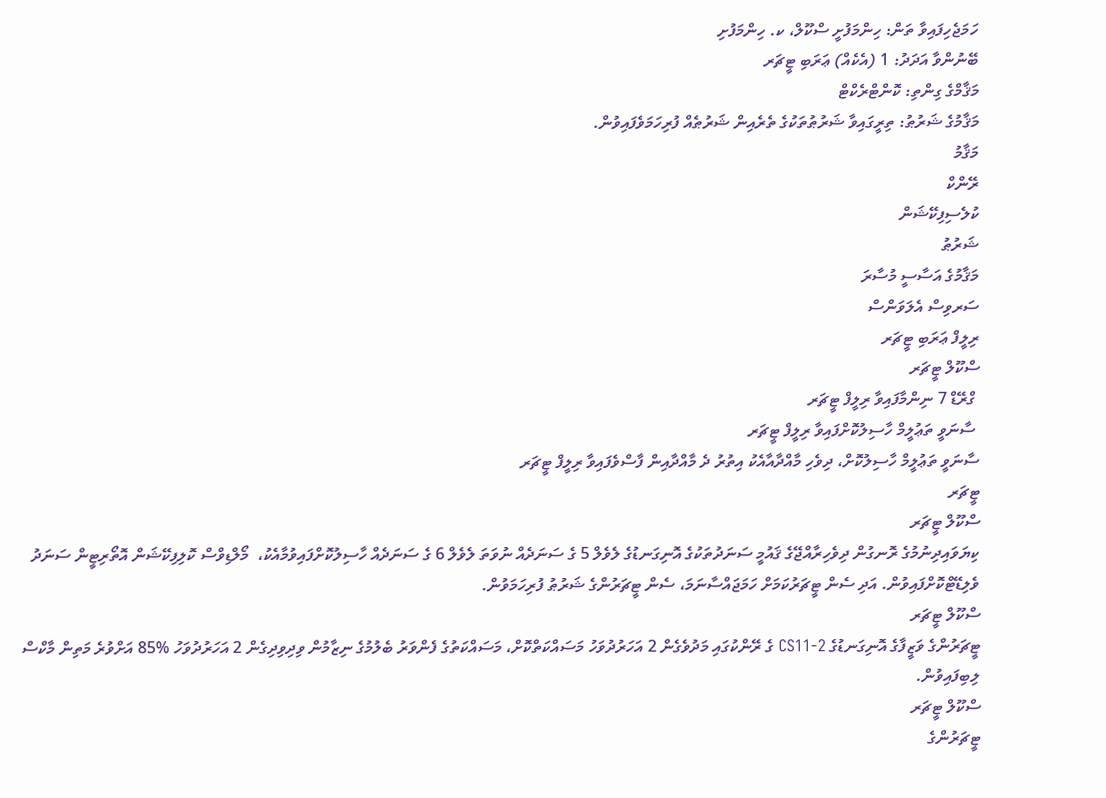ހަމަޖެހިފައިވާ ތަން: ހިންމަފުށީ ސްކޫލް، ކ. ހިންމަފުށި
ބޭނުންވާ އަދަދު: 1 (އެކެއް) ޢަރަބި ޓީޗަރ
މަޤާމްގެ ގިންތި: ކޮންޓްރެކްޓް
މަޤާމުގެ ޝަރުޠު: ތިރީގައިވާ ޝަރުޠުތަކުގެ ތެރެއިން ޝަރުޠެއް ފުރިހަމަވެފައިވުން.
މަޤާމު
ރޭންކް
ކުލެސިފިކޭޝަން
ޝަރުޠު
މަޤާމުގެ އަސާސީ މުސާރަ
ސަރވިސް އެލަވަންސް
ރިލީފް ޢަރަބި ޓީޗަރ
ސްކޫލް ޓީޗަރ
 ގްރޭޑް 7 ނިންމާފައިވާ ރިލީފް ޓީޗަރ
 ސާނަވީ ތަޢުލީމް ހާސިލުކޮށްފައިވާ ރިލީފް ޓީޗަރ
ސާނަވީ ތަޢުލީމް ހާސިލުކޮށް، ދިވެހި މާއްދާއާއެކު އިތުރު ދެ މާއްދާއިން ފާސްވެފައިވާ ރިލީފް ޓީޗަރ
ޓީޗަރ
ސްކޫލް ޓީޗަރ
ކިޔަވައިދިނުމުގެ ރޮނގުން ދިވެހިރާއްޖޭގެ ޤައުމީ ސަނަދުތަކުގެ އޮނިގަނޑުގެ ލެވެލް 5 ގެ ސަނަދެއް ނުވަތަ ލެވެލް 6 ގެ ސަނަދެއް ހާސިލުކޮށްފައިވުމާއެކު،  މޯލްޑިވްސް ކޮލިފިކޭޝަން އޮތޯރިޓީން ސަނަދު ވެލިޑޭޓްކޮށްފައިވުން. އަދި ސެން ޓީޗަރުކަމަށް ހަމަޖައްސާނަމަ، ސެން ޓީޗަރުންގެ ޝަރުޠު ފުރިހަމަވުން.
ސްކޫލް ޓީޗަރ
ޓީޗަރުންގެ ވަޒީފާގެ އޮނިގަނޑުގެ CS11-2 ގެ ރޭންކުގައި މަދުވެގެން 2 އަހަރުދުވަހު މަސައްކަތްކޮށް، މަސައްކަތުގެ ފެންވަރު ބެލުމުގެ ނިޒާމުން ވިދިވިދިގެން 2 އަހަރުދުވަހު %85 އަށްވުރެ މަތިން މާކްސް ލިބިފައިވުން.
ސްކޫލް ޓީޗަރ
ޓީޗަރުންގެ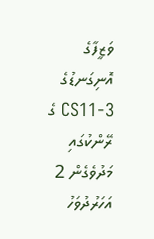ވަޒީފާގެ އޮނިގަނޑުގެ CS11-3 ގެ ރޭންކުގައި މަދުވެގެން 2 އަހަރުދުވަހު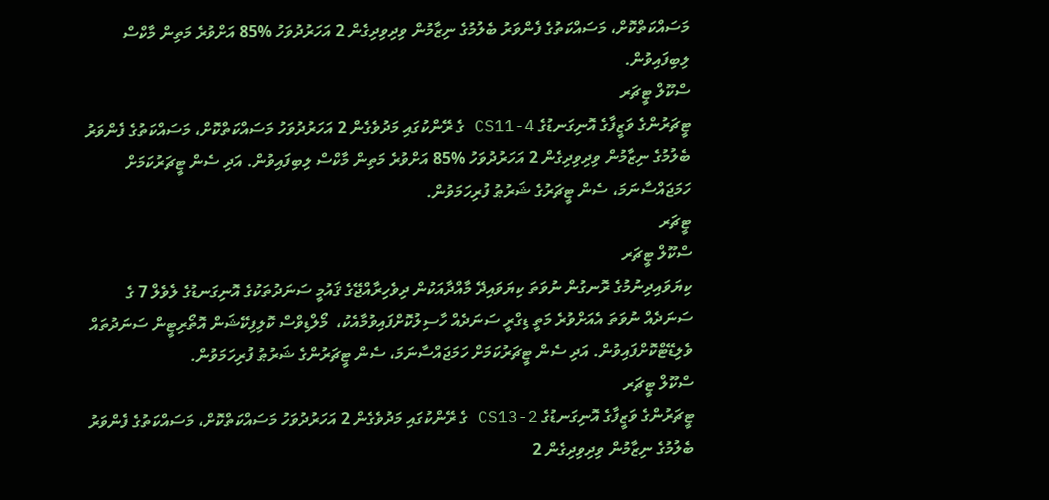މަސައްކަތްކޮށް، މަސައްކަތުގެ ފެންވަރު ބެލުމުގެ ނިޒާމުން ވިދިވިދިގެން 2 އަހަރުދުވަހު %85 އަށްވުރެ މަތިން މާކްސް ލިބިފައިވުން.
ސްކޫލް ޓީޗަރ
ޓީޗަރުންގެ ވަޒީފާގެ އޮނިގަނޑުގެ CS11-4 ގެ ރޭންކުގައި މަދުވެގެން 2 އަހަރުދުވަހު މަސައްކަތްކޮށް، މަސައްކަތުގެ ފެންވަރު ބެލުމުގެ ނިޒާމުން ވިދިވިދިގެން 2 އަހަރުދުވަހު %85 އަށްވުރެ މަތިން މާކްސް ލިބިފައިވުން. އަދި ސެން ޓީޗަރުކަމަށް ހަމަޖައްސާނަމަ، ސެން ޓީޗަރުގެ ޝަރުޠު ފުރިހަމަވުން.
ޓީޗަރ
ސްކޫލް ޓީޗަރ
ކިޔަވައިދިނުމުގެ ރޮނގުން ނުވަތަ ކިޔަވައިދޭ މާއްދާއަކުން ދިވެހިރާއްޖޭގެ ޤައުމީ ސަނަދުތަކުގެ އޮނިގަނޑުގެ ލެވެލް 7 ގެ ސަނަދެއް ނުވަތަ އެއަށްވުރެ މަތީ ޑިގްރީ ސަނަދެއް ހާސިލުކޮށްފައިވުމާއެކު،  މޯލްޑިވްސް ކޮލިފިކޭޝަން އޮތޯރިޓީން ސަނަދުތައް ވެލިޑޭޓްކޮށްފައިވުން. އަދި ސެން ޓީޗަރުކަމަށް ހަމަޖައްސާނަމަ، ސެން ޓީޗަރުންގެ ޝަރުޠު ފުރިހަމަވުން.
ސްކޫލް ޓީޗަރ
ޓީޗަރުންގެ ވަޒީފާގެ އޮނިގަނޑުގެ CS13-2 ގެ ރޭންކުގައި މަދުވެގެން 2 އަހަރުދުވަހު މަސައްކަތްކޮށް، މަސައްކަތުގެ ފެންވަރު ބެލުމުގެ ނިޒާމުން ވިދިވިދިގެން 2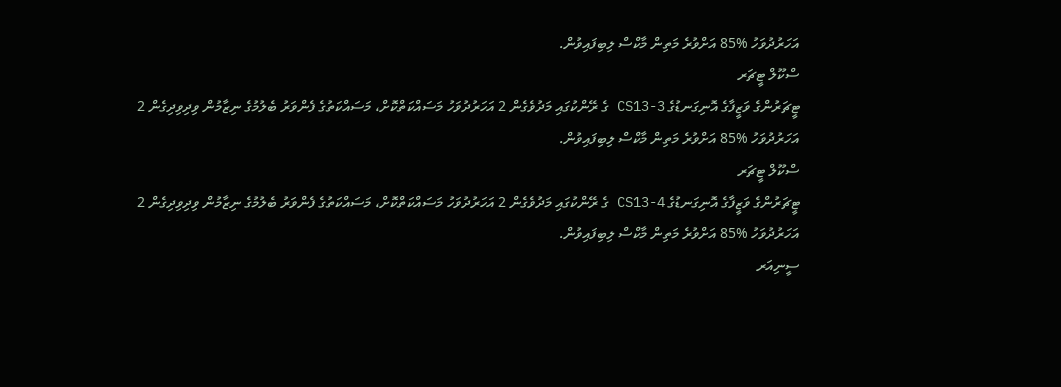އަހަރުދުވަހު %85 އަށްވުރެ މަތިން މާކްސް ލިބިފައިވުން.
ސްކޫލް ޓީޗަރ
ޓީޗަރުންގެ ވަޒީފާގެ އޮނިގަނޑުގެ CS13-3 ގެ ރޭންކުގައި މަދުވެގެން 2 އަހަރުދުވަހު މަސައްކަތްކޮށް، މަސައްކަތުގެ ފެންވަރު ބެލުމުގެ ނިޒާމުން ވިދިވިދިގެން 2 އަހަރުދުވަހު %85 އަށްވުރެ މަތިން މާކްސް ލިބިފައިވުން.
ސްކޫލް ޓީޗަރ
ޓީޗަރުންގެ ވަޒީފާގެ އޮނިގަނޑުގެ CS13-4 ގެ ރޭންކުގައި މަދުވެގެން 2 އަހަރުދުވަހު މަސައްކަތްކޮށް، މަސައްކަތުގެ ފެންވަރު ބެލުމުގެ ނިޒާމުން ވިދިވިދިގެން 2 އަހަރުދުވަހު %85 އަށްވުރެ މަތިން މާކްސް ލިބިފައިވުން.
ސީނިއަރ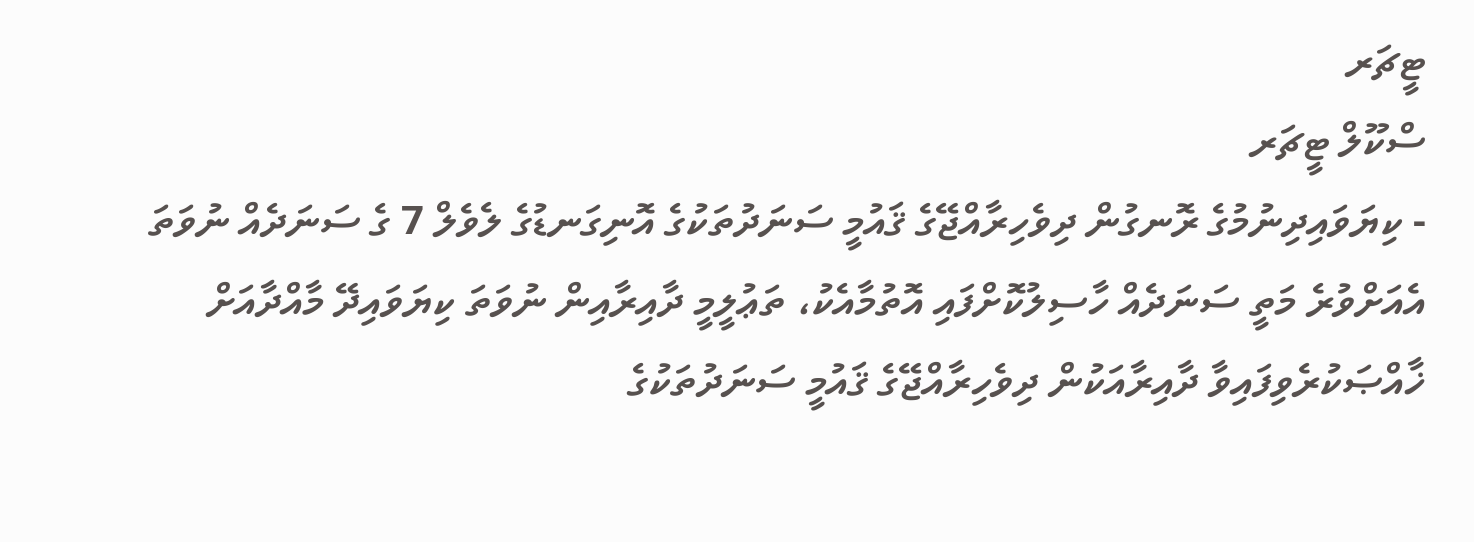ޓީޗަރ
ސްކޫލް ޓީޗަރ
- ކިޔަވައިދިނުމުގެ ރޮނގުން ދިވެހިރާއްޖޭގެ ޤައުމީ ސަނަދުތަކުގެ އޮނިގަނޑުގެ ލެވެލް 7 ގެ ސަނަދެއް ނުވަތަ އެއަށްވުރެ މަތީ ސަނަދެއް ހާސިލުކޮށްފައި އޮތުމާއެކު، ތަޢުލީމީ ދާއިރާއިން ނުވަތަ ކިޔަވައިދޭ މާއްދާއަށް ޚާއްޞަކުރެވިފައިވާ ދާއިރާއަކުން ދިވެހިރާއްޖޭގެ ޤައުމީ ސަނަދުތަކުގެ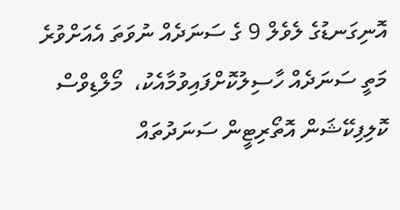އޮނިގަނޑުގެ ލެވެލް 9 ގެ ސަނަދެއް ނުވަތަ އެއަށްވުރެ މަތީ ސަނަދެއް ހާސިލުކޮށްފައިވުމާއެކު،  މޯލްޑިވްސް ކޮލިފިކޭޝަން އޮތޯރިޓީން ސަނަދުތައް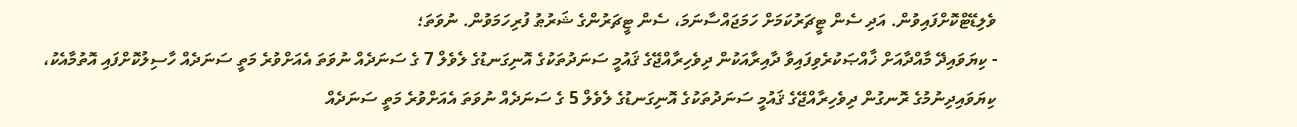ވެލިޑޭޓްކޮށްފައިވުން. އަދި ސެން ޓީޗަރުކަމަށް ހަމަޖައްސާނަމަ، ސެން ޓީޗަރުންގެ ޝަރުޠު ފުރިހަމަވުން. ނުވަތަ؛
- ކިޔަވައިދޭ މާއްދާއަށް ޚާއްޞަކުރެވިފައިވާ ދާއިރާއަކުން ދިވެހިރާއްޖޭގެ ޤައުމީ ސަނަދުތަކުގެ އޮނިގަނޑުގެ ލެވެލް 7 ގެ ސަނަދެއް ނުވަތަ އެއަށްވުރެ މަތީ ސަނަދެއް ހާސިލުކޮށްފައި އޮތުމާއެކު، ކިޔަވައިދިނުމުގެ ރޮނގުން ދިވެހިރާއްޖޭގެ ޤައުމީ ސަނަދުތަކުގެ އޮނިގަނޑުގެ ލެވެލް 5 ގެ ސަނަދެއް ނުވަތަ އެއަށްވުރެ މަތީ ސަނަދެއް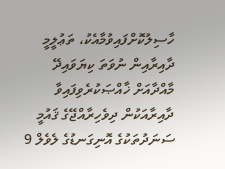ހާސިލުކޮށްފައިވުމާއެކު، ތަޢުލީމީ ދާއިރާއިން ނުވަތަ ކިޔަވައިދޭ މާއްދާއަށް ޚާއްޞަކުރެވިފައިވާ ދާއިރާއަކުން ދިވެހިރާއްޖޭގެ ޤައުމީ ސަނަދުތަކުގެ އޮނިގަނޑުގެ ލެވެލް 9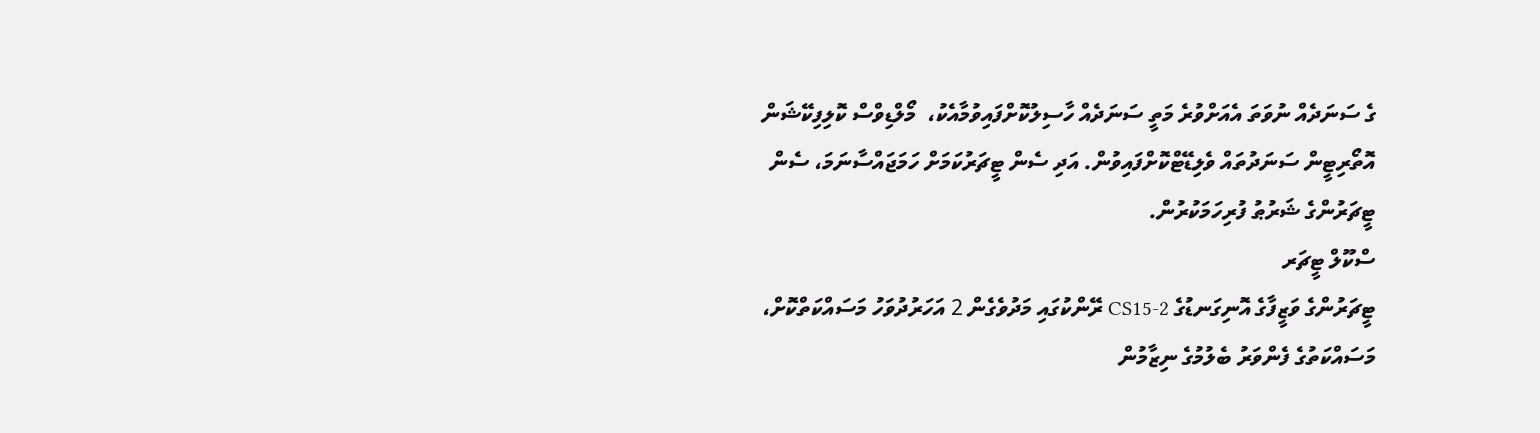ގެ ސަނަދެއް ނުވަތަ އެއަށްވުރެ މަތީ ސަނަދެއް ހާސިލުކޮށްފައިވުމާއެކު،  މޯލްޑިވްސް ކޮލިފިކޭޝަން އޮތޯރިޓީން ސަނަދުތައް ވެލިޑޭޓްކޮށްފައިވުން. އަދި ސެން ޓީޗަރުކަމަށް ހަމަޖައްސާނަމަ، ސެން ޓީޗަރުންގެ ޝަރުޠު ފުރިހަމަކުރުން.
ސްކޫލް ޓީޗަރ
ޓީޗަރުންގެ ވަޒީފާގެ އޮނިގަނޑުގެ CS15-2 ރޭންކުގައި މަދުވެގެން 2 އަހަރުދުވަހު މަސައްކަތްކޮށް، މަސައްކަތުގެ ފެންވަރު ބެލުމުގެ ނިޒާމުން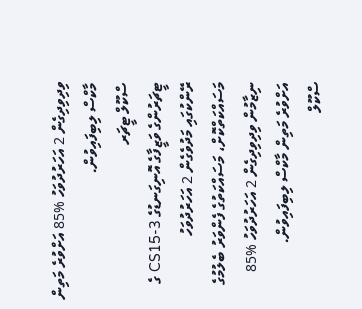ވިދިވިދިގެން 2 އަހަރުދުވަހު %85 އަށްވުރެ މަތިން މާކްސް ލިބިފައިވުން.
ސްކޫލް ޓީޗަރ
ޓީޗަރުންގެ ވަޒީފާގެ އޮނިގަނޑުގެ CS15-3 ގެ ރޭންކުގައި މަދުވެގެން 2 އަހަރުދުވަހު މަސައްކަތްކޮށް، މަސައްކަތުގެ ފެންވަރު ބެލުމުގެ ނިޒާމުން ވިދިވިދިގެން 2 އަހަރުދުވަހު %85 އަށްވުރެ މަތިން މާކްސް ލިބިފައިވުން.
ސްކޫލް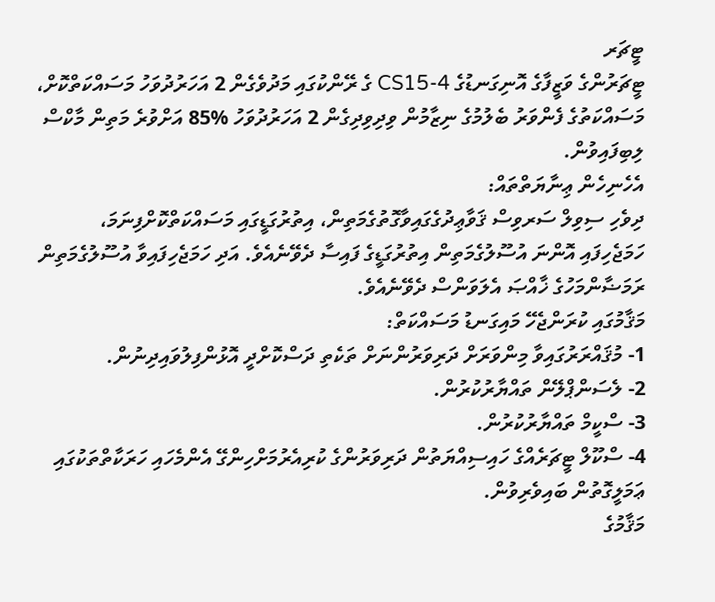ޓީޗަރ
ޓީޗަރުންގެ ވަޒީފާގެ އޮނިގަނޑުގެ CS15-4 ގެ ރޭންކުގައި މަދުވެގެން 2 އަހަރުދުވަހު މަސައްކަތްކޮށް، މަސައްކަތުގެ ފެންވަރު ބެލުމުގެ ނިޒާމުން ވިދިވިދިގެން 2 އަހަރުދުވަހު %85 އަށްވުރެ މަތިން މާކްސް ލިބިފައިވުން.
އެހެނިހެން ޢިނާޔަތްތައް:
ދިވެހި ސިވިލް ސަރވިސް ޤަވާޢިދުގެގައިވާގޮތުގެމަތިން، އިތުރުގަޑީގައި މަސައްކަތްކޮށްފިނަމަ، ހަމަޖެހިފައި އޮންނަ އުސޫލުގެމަތިން އިތުރުގަޑީގެ ފައިސާ ދެވޭނެއެވެ. އަދި ހަމަޖެހިފައިވާ އުސޫލުގެމަތިން ރަމަޟާންމަހުގެ ޚާއްޞަ އެލަވަންސް ދެވޭނެއެވެ.
މަޤާމުގައި ކުރަންޖެހޭ މައިގަނޑު މަސައްކަތް:
1- މުޤައްރަރުގައިވާ މިންވަރަށް ދަރިވަރުންނަށް ތަކެތި ދަސްކޮށްދީ އޮޅުންފިލުވައިދިނުން.
2- ލެސަންޕްލޭން ތައްޔާރުކުރުން.
3- ސްކީމް ތައްޔާރުކުރުން.
4- ސްކޫލް ޓީޗަރެއްގެ ހައިސިއްޔަތުން ދަރިވަރުންގެ ކުރިއެރުމަށްހިންގޭ އެންމެހައި ހަރަކާތްތަކުގައި ޢަމަލީގޮތުން ބައިވެރިވުން.
މަޤާމުގެ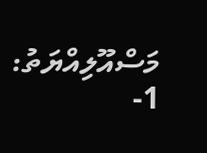މަސްއޫލިއްޔަތު:
1-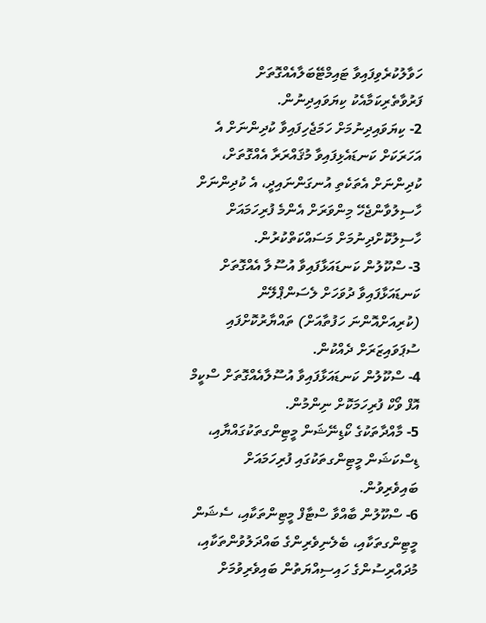ހަވާލުކުރެވިފައިވާ ޓައިމްޓޭބަލާއެއްގޮތަށް ފަރުވާތެރިކަމާއެކު ކިޔަވައިދިނުން.
2- ކިޔަވައިދިނުމަށް ހަމަޖެހިފައިވާ ކުދިންނަށް އެ އަހަރަކަށް ކަނޑައެޅިފައިވާ މުޤައްރަރާ އެއްގޮތަށް، ކުދިންނަށް އެތަކެތި އުނގަންނައިދީ، އެ ކުދިންނަށް ހާސިލުވާންޖެހޭ މިންވަރަށް އެންމެ ފުރިހަމައަށް ހާސިލުކޮށްދިނުމަށް މަސައްކަތްކުރުން.
3- ސްކޫލުން ކަނޑައަޅާފައިވާ އުސޫލާ އެއްގޮތަށް ކަނޑައަޅާފައިވާ ދުވަހަށް ލެސަންޕްލޭން (ކުރިއަށްއޮންނަ ހަފުތާއަށް) ތައްޔާރުކޮށްފައި ސުޕަވައިޒަރަށް ދެއްކުން.
4- ސްކޫލުން ކަނޑައަޅާފައިވާ އުސޫލާއެއްގޮތަށް ސްކީމް އޮފް ވޯކް ފުރިހަމަކޮށް ނިންމުން.
5- މާއްދާތަކުގެ ކޯޑިނޭޝަން މީޓިންގތަކުގައްޔާއި، ޑިސްކަޝަން މީޓިންގތަކުގައި ފުރިހަމައަށް ބައިވެރިވުން.
6- ސްކޫލުން ބާއްވާ ސްޓާފް މީޓިންތަކާއި، ސެޝަން މީޓިންގތަކާއި، ބެލެނިވެރިންގެ ބައްދަލުވުންތަކާއި، މުދައްރިސުންގެ ހައިސިއްޔަތުން ބައިވެރިވުމަށް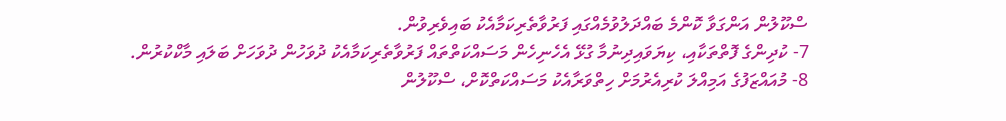ސްކޫލުން އަންގަވާ ކޮންމެ ބައްދަލުވުމެއްގައި ފަރުވާތެރިކަމާއެކު ބައިވެރިވުން.
7- ކުދިންގެ ފޮތްތަކާއި، ކިޔަވައިދިނުމާ ގުޅޭ އެހެނިހެން މަސައްކަތްތައް ފަރުވާތެރިކަމާއެކު ދުވަހުން ދުވަހަށް ބަލައި މާކްކުރުން.
8- މުއައްޒަފުގެ އަމިއްލަ ކުރިއެރުމަށް ހިތްވަރާއެކު މަސައްކަތްކޮށް، ސްކޫލުން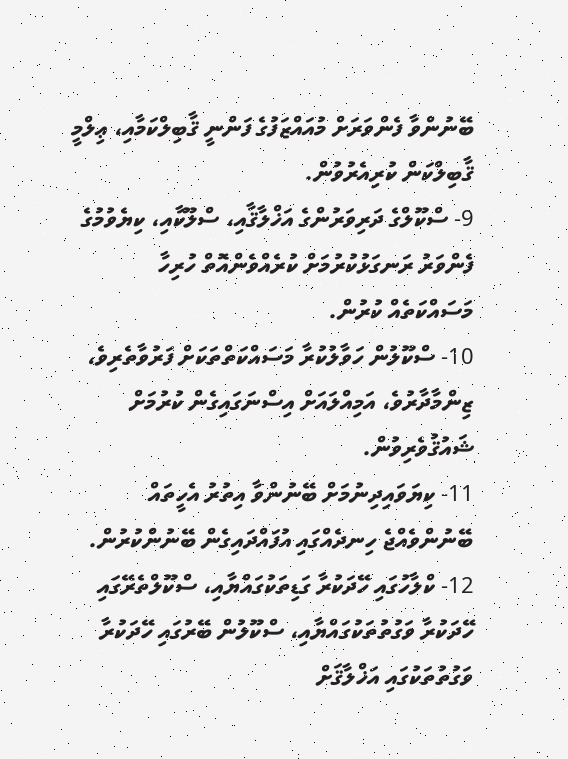ބޭނުންވާ ފެންވަރަށް މުއައްޒަފުގެ ފަންނީ ޤާބިލްކަމާއި، ޢިލްމީ ޤާބިލްކަން ކުރިއެރުވުން.
9- ސްކޫލްގެ ދަރިވަރުންގެ އަޚްލާޤާއި، ސްލޫކާއި، ކިޔެވުމުގެ ފެންވަރު ރަނގަޅުކުރުމަށް ކުރެއްވެންއޮތް ހުރިހާ މަސައްކަތެއް ކުރުން.
10- ސްކޫލުން ހަވާލުކުރާ މަސައްކަތްތަކަށް ފަރުވާތެރިވެ، ޒިންމާދާރުވެ، އަމިއްލައަށް އިސްނަގައިގެން ކުރުމަށް ޝައުޤުވެރިވުން.
11- ކިޔަވައިދިނުމަށް ބޭނުންވާ އިތުރު އެހީތައް ބޭނުންވެއްޖެ ހިނދެއްގައި އުފައްދައިގެން ބޭނުންކުރުން.
12- ކްލާހުގައި ހޭދަކުރާ ގަޑިތަކުގައްޔާއި، ސްކޫލްތެރޭގައި ހޭދަކުރާ ވަގުތުތަކުގައްޔާއި، ސްކޫލުން ބޭރުގައި ހޭދަކުރާ ވަގުތުތަކުގައި އަޚްލާޤަށް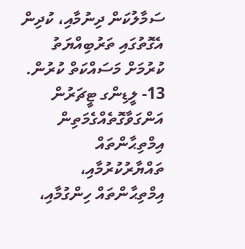ސަމާލުކަން ދިނުމާއި، ކުދިން އެގޮތުގައި ތަރުބިއްޔަތު ކުރުމަށް މަސައްކަތް ކުރުން.
13- ލީޑިންގ ޓީޗަރުން އަންގަވާގޮތެއްގެމަތިން އިމްތިޙާންތައް ތައްޔާރުކުރުމާއި، އިމްތިޙާންތައް ހިންގުމާއި،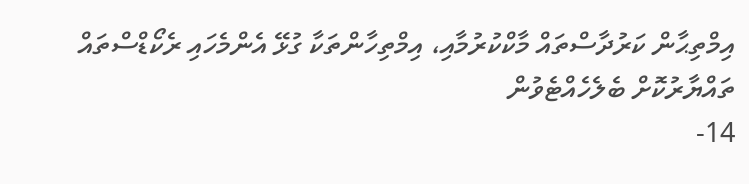އިމްތިޙާން ކަރުދާސްތައް މާކްކުރުމާއި، އިމްތިހާންތަކާ ގުޅޭ އެންމެހައި ރެކޯޑްސްތައް ތައްޔާރުކޮށް ބެލެހެއްޓެވުން
14-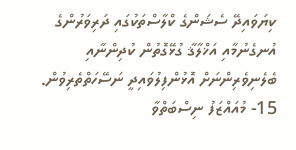ކިޔަވައިދޭ ސެޝަންގެ ކްލާސްތަކުގައި ދަރިވަރުންގެ އުނގެނުމާއި އަޚްލާޤާ ގުޅޭގޮތުން ކުދިންނާއި ބެލެނިވެރިންނަށް އޮޅުންފިލުވައިދީ ނަސޭހަތްތެރިވުން.
15- މުއައްޒަފު ނިސްބަތްވާ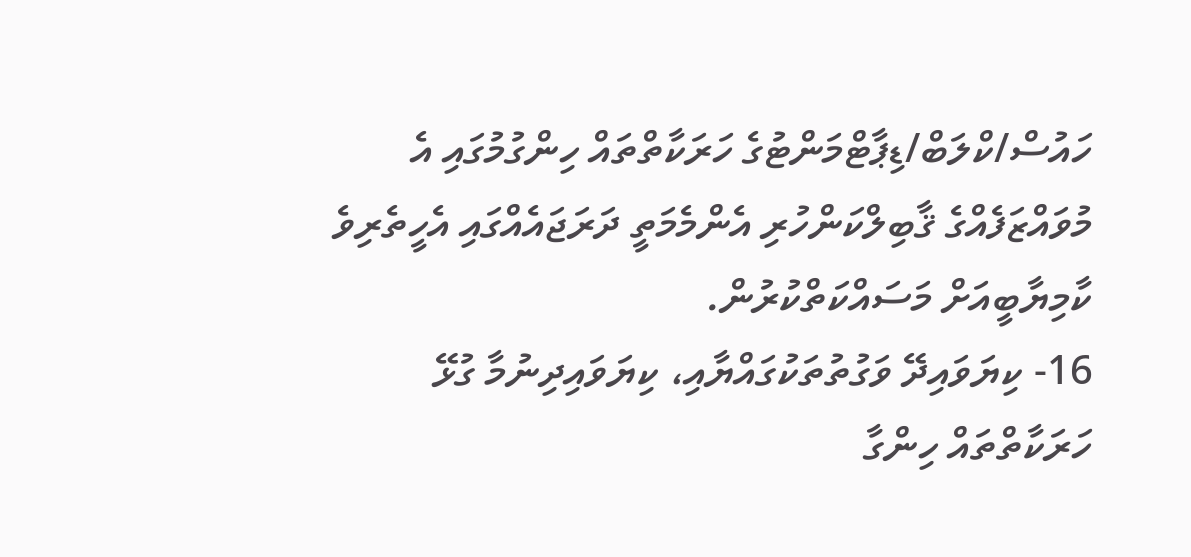ހައުސް/ކްލަބް/ޑިޕާޓްމަންޓުގެ ހަރަކާތްތައް ހިންގުމުގައި އެ މުވައްޒަފެއްގެ ޤާބިލްކަންހުރި އެންމެމަތީ ދަރަޖައެއްގައި އެހީތެރިވެ ކާމިޔާބީއަށް މަސައްކަތްކުރުން.
16- ކިޔަވައިދޭ ވަގުތުތަކުގައްޔާއި، ކިޔަވައިދިނުމާ ގުޅޭ ހަރަކާތްތައް ހިންގާ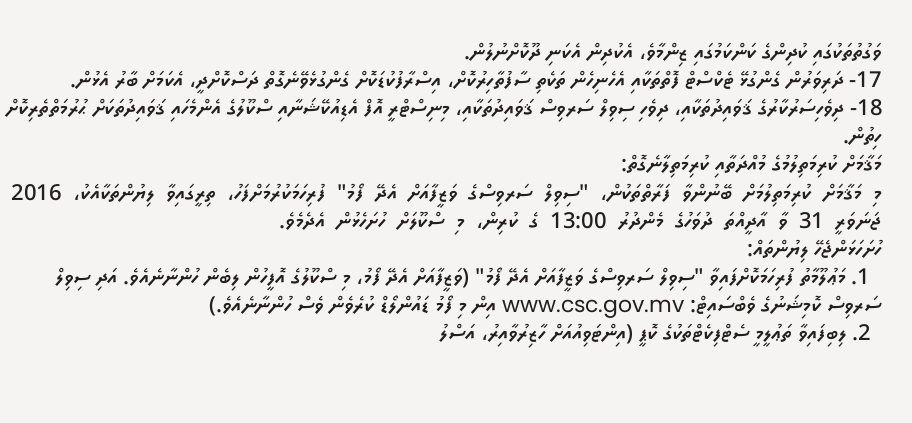ވަގުތުތަކުގައި ކުދިންގެ ކަންކަމުގައި ޒިންމާވެ، އެކުދިން އެކަނި ދޫކޮށްނުލުން.
17- ދަރިވަރުން ގެންގުޅޭ ޓެކްސްޓް ފޮތްތަކާއި އެހެނިހެން ތަކެތި ސާފުތާހިރުކޮށް، އިސްރާފުކުޑަކޮށް ގެންގުޅެވޭނެގޮތް ދަސްކޮށްދީ، އެކަމަށް ބާރު އެޅުން.
18- ދިވެހިސަރުކާރުގެ ޤަވައިދުތަކާއި، ދިވެހި ސިވިލް ސަރވިސް ޤަވައިދުތަކާއި، މިނިސްޓްރީ އޮފް އެޑިއުކޭޝަނާއި ސްކޫލުގެ އެންމެހައި ޤަވައިދުތަކަށް ޙުރުމަތްތެރިކޮށް ހިތުން.
މަޤާމަށް ކުރިމަތިލުމުގެ މުއްދަތާއި ކުރިމަތިލާނެގޮތް:
މި  މަޤާމަށް  ކުރިމަތިލުމަށް  ބޭނުންވާ  ފަރާތްތަކުން،  "ސިވިލް  ސަރވިސްގެ  ވަޒީފާއަށް  އެދޭ  ފޯމު"  ފުރިހަމަކުރުމަށްފަހު،  ތިރީގައިވާ  ލިޔުންތަކާއެކު،  2016  ޖަނަވަރީ  31  ވާ  އާދީއްތަ  ދުވަހުގެ  މެންދުރު  13:00  ގެ  ކުރިން،  މި  ސްކޫލަށް  ހުށަހެޅުން  އެދެމެވެ.
ހުށަހަޅަންޖެހޭ ލިޔުންތައް:
  1. މަޢުލޫމާތު ފުރިހަމަކޮށްފައިވާ "ސިވިލް ސަރވިސްގެ ވަޒީފާއަށް އެދޭ ފޯމު" (ވަޒީފާއަށް އެދޭ ފޯމު، މި ސްކޫލުގެ އޮފީހުން ލިބެން ހުންނާނެއެވެ. އަދި ސިވިލް ސަރވިސް ކޮމިޝަނުގެ ވެބްސައިޓް: www.csc.gov.mv އިން މި ފޯމު ޑައުންލޯޑް ކުރެވެން ވެސް ހުންނާނެއެވެ.)
  2. ލިބިފައިވާ ތަޢުލީމީ ސެޓްފިކެޓްތަކުގެ ކޮޕީ (އިންޓަވިއުއަށް ހާޒިރުވާއިރު، އަސްލު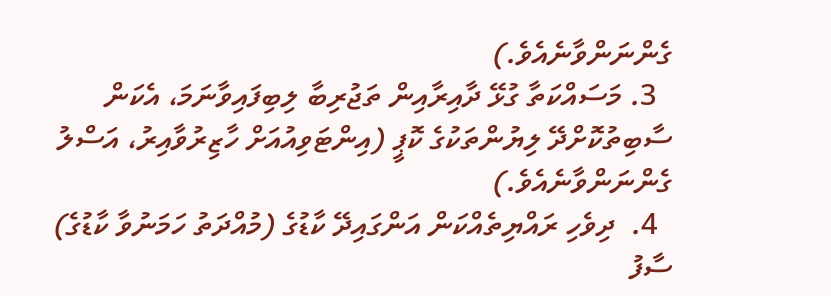ގެންނަންވާނެއެވެ.)
  3. މަސައްކަތާ ގުޅޭ ދާއިރާއިން ތަޖުރިބާ ލިބިފައިވާނަމަ، އެކަން ސާބިތުކޮށްދޭ ލިޔުންތަކުގެ ކޮޕީ (އިންޓަވިއުއަށް ހާޒިރުވާއިރު، އަސްލު ގެންނަންވާނެއެވެ.)
  4.  ދިވެހި ރައްޔިތެއްކަން އަންގައިދޭ ކާޑުގެ (މުއްދަތު ހަމަނުވާ ކާޑުގެ) ސާފު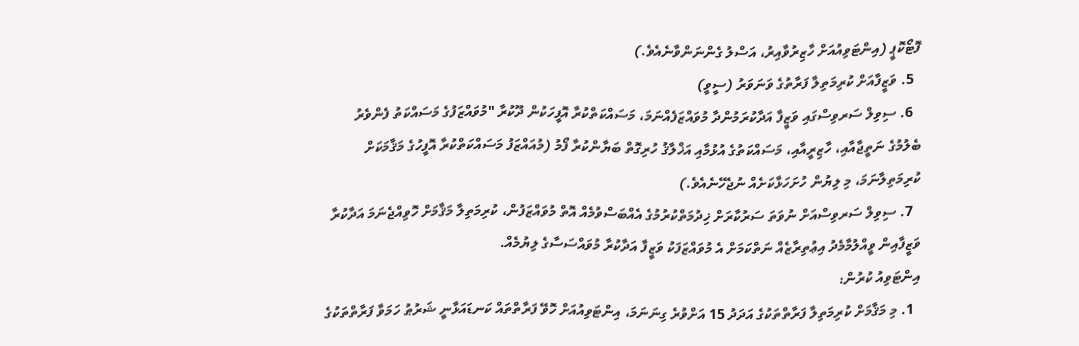ފޮޓޯކޮޕީ (އިންޓަވިއުއަށް ހާޒިރުވާއިރު، އަސްލު ގެންނަންވާނެއެވެ.)
  5. ވަޒީފާއަށް ކުރިމަތިލާ ފަރާތުގެ ވަނަވަރު (ސީވީ)
  6. ސިވިލް ސަރވިސްގައި ވަޒީފާ އަދާކުރަމުންދާ މުވައްޒަފެއްނަމަ، މަސައްކަތްކުރާ އޮފީހަކުން ދޫކުރާ "މުވައްޒަފުގެ މަސައްކަތު ފެންވެރު ބެލުމުގެ ނަތީޖާއާއި، ހާޒިރީއާއި، މަސައްކަތުގެ އުޅުމާއި އަޚްލާޤު ހުރިގޮތް ބަޔާންކުރާ ފޯމު (މުއައްޒަފު މަސައްކަތްކުރާ އޮފީހުގެ މަޤާމަކަށް ކުރިމަތިލާނަމަ، މި ލިޔުން ހުށަހަޅާކަށެއް ނުޖެހޭނެއެވެ.)
  7. ސިވިލް ސަރވިސްއަށް ނުވަތަ ސަރުކާރަށް ޚިދުމަތްކުރުމުގެ އެއްބަސްވުމެއް އޮތް މުވައްޒަފުން، ކުރިމަތިލާ މަޤާމަށް ހޮވިއްޖެނަމަ އަދާކުރާ ވަޒީފާއިން ވީއްލުމާމެދު އިޢުތިރާޒެއް ނަތްކަމަށް އެ މުވައްޒަފަކު ވަޒީފާ އަދާކުރާ މުވައްސަސާގެ ލިޔުމެއް.
އިންޓަވިއު ކުރުން:
  1. މި މަޤާމަށް ކުރިމަތިލާ ފަރާތްތަކުގެ އަދަދު 15 އަށްވުރެ ގިނަނަމަ، އިންޓަވިއުއަށް ހޮވޭ ފަރާތްތައް ކަނޑައަޅާނީ ޝަރުޠު ހަމަވާ ފަރާތްތަކުގެ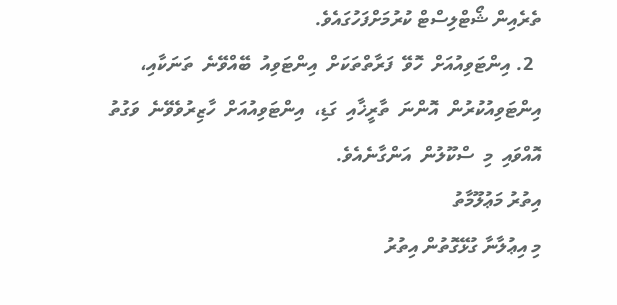ތެރެއިން ޝޯޓްލިސްޓް ކުރުމަށްފަހުގައެވެ.
  2. އިންޓަވިއުއަށް  ހޮވޭ  ފަރާތްތަކަށް  އިންޓަވިއު  ބޭއްވޭނެ  ތަނަކާއި،  އިންޓަވިއުކުރުން  އޮންނަ  ތާރީޚާއި  ގަޑި،  އިންޓަވިއުއަށް  ހާޒިރުވެވޭނެ  ވަގުތު  އޮއްވައި  މި  ސްކޫލުން  އަންގާނެއެވެ.
އިތުރު މަޢުލޫމާތު
މި އިޢުލާނާ ގުޅޭގޮތުން އިތުރު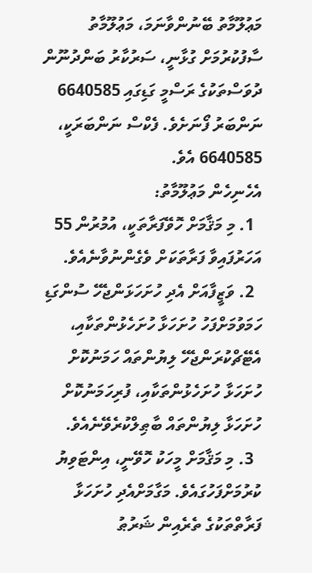މަޢުލޫމާތު ބޭނުންވާނަމަ، މަޢުލޫމާތު ސާފުކުރުމަށް ގުޅާނީ، ސަރުކާރު ބަންދުނޫން ދުވަސްތަކުގެ ރަސްމީ ގަޑިގައި 6640585 ނަންބަރު ފޯނަށެވެ. ފެކްސް ނަންބަރަކީ، 6640585 އެވެ.
އެހެނިހެން މަޢުލޫމާތު:
  1. މި މަޤާމަށް ހޮވޭފަރާތަކީ، އުމުރުން 55 އަހަރުފައިވާ ފަރާތަކަށް ވެގެންނުވާނެއެވެ.
  2. ވަޒީފާއަށް އެދި ހުށަހަޅަންޖެހޭ ސުންގަޑި ހަމަވުމަށްފަހު ހުށަހަޅާ ހުށަހެޅުންތަކާއި، އެޓޭޗްކުރަންޖެހޭ ލިޔުންތައް ހަމަނުކޮށް ހުށަހަޅާ ހުށަހެޅުންތަކާއި، ފުރިހަމަނުކޮށް ހުށަހަޅާ ލިޔުންތައް ބާޠިލްކުރެވޭނެއެވެ.
  3. މި މަޤާމަށް މީހަކު ހޮވޭނީ، އިންޓަވިޔު ކުރުމަށްފަހުގައެވެ. މަގާމަށްއެދި ހުށަހަޅާ ފަރާތްތަކުގެ ތެރެއިން ޝަރުޠު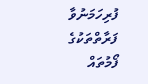ފުރިހަމަނުވާ ފަރާތްތަކުގެ ފޯމުތައް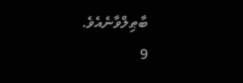ބާޠިލްވާނެއެވެ.
9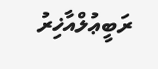ރަބީޢުލްއާޚިރު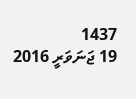1437
19 ޖަނަވަރީ 2016